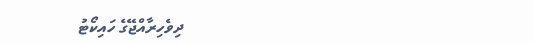ދިވެހިރާއްޖޭގެ ހައިކޯޓު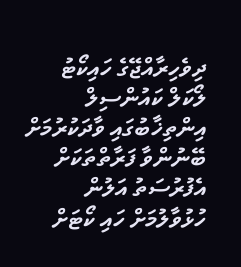ދިވެހިރާއްޖޭގެ ހައިކޯޓު
ލޯކަލް ކައުންސިލް އިންތިޚާބުގައި ވާދަކުރުމަށް ބޭނުންވާ ފަރާތްތަކަށް އެފުރުސަތު އަލުން ހުޅުވާލުމަށް ހައި ކޯޓަށް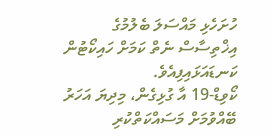ހުށަހެޅި މައްސަލަ ބެލުމުގެ އިޚްތިސާސް ނެތް ކަމަށް ހައިކޯޓުން ކަނޑައަޅައިފިއެވެ.
ކޯވިޑް-19 އާ ގުޅިގެން، މިދިޔަ އަހަރު ބޭއްވުމަށް މަސައްކަތްކުރި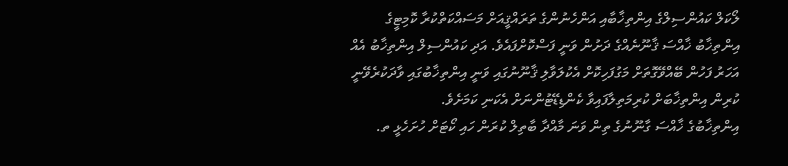ލޯކަލް ކައުންސިލްގެ އިންތިޚާބާއި އަންހެނުންގެ ތަރައްޤީއަށް މަސައްކަތްކުރާ ކޮމިޓީގެ އިންތިޚާބު ޚާއްސަ ޤާނޫނެއްގެ ދަށުން ވަނީ ފަސްކޮށްފައެވެ. އަދި ކައުންސިލް އިންތިޚާބު އެއް އަހަރު ފަހުން ބޭއްވޭގޮތަށް މަގުފަހިކޮށް އެކުލަވާލި ޤާނޫނުގައި ވަނީ އިންތިޚާބުގައި ވާދަކުރެވޭނީ ކުރިން އިންތިޚާބަށް ކުރިމަތިލާފައިވާ ކެންޑިޑޭޓުންނަށް އެކަނި ކަމަށެވެ.
އިންތިޚާބުގެ ޚާއްސަ ގާނޫނުގެ ތިން ވަނަ މާއްދާ ބާތިލް ކުރަން ހައި ކޯޓަށް ހުށަހެޅީ ތ.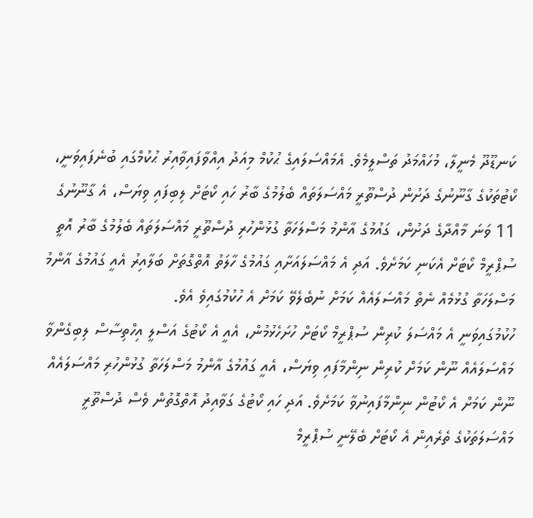ކަނޑޫދޫ މެނީލާ، މުހައްމަދު ތަސްލީމެވެ. އެމައްސަލައިގެ ޙުކުމް މިއަދު އިއްވާފައިވާއިރު ޙުކުމްގައި ބުނެފައިވަނީ، ކޯޓުތަކުގެ ގާނޫނުގެ ދަށުން ދުސްތޫރީ މައްސަލަތައް ބެލުމުގެ ބާރު ހައި ކޯޓަށް ލިބިފައި ވިޔަސް، އެ ގާނޫނުގެ 11 ވަނަ މާއްދާގެ ދަށުން، ގައުމުގެ އާންމު މަސްލަހަތާ ގުޅުންހުރި ދުސްތޫރީ މައްސަލަތައް ބެލުމުގެ ބާރު އޮތީ ސުޕްރީމް ކޯޓަށް އެކަނި ކަމަށެވެ. އަދި އެ މައްސަލައަށާއި ގައުމުގެ ހާލަތު އޮތްގޮތަށް ބަލާއިރު އެއީ ގައުމުގެ އާންމު މަސްލަހަތާ ގުޅުމެއް ނެތް މައްސަލައެއް ކަމަށް ނުބެލެވޭ ކަމަށް އެ ހުކުމުގައިވެ އެވެ.
ހުކުމުގައިވަނީ އެ މައްސަލަ ކުރިން ސުޕްރީމް ކޯޓަށް ހުށަހެޅުމުން، އެއީ އެ ކޯޓުގެ އަސްލީ އިހްތިސާސް ލިބިގެންވާ މައްސަލައެއް ނޫން ކަމަށް ކުރިން ނިންމާފައި ވިޔަސް، އެއީ ގައުމުގެ އާންމު މަސްލަހަތާ ގުޅުންހުރި މައްސަލައެއް ނޫން ކަމަށް އެ ކޯޓުން ނިންމާފައިނުވާ ކަމަށެވެ. އަދި ހައި ކޯޓުގެ ގަވާއިދު އޮތްގޮތުން ވެސް ދުސްތޫރީ މައްސަލަތަކުގެ ތެރެއިން އެ ކޯޓަށް ބެލޭނީ ސުޕްރީމް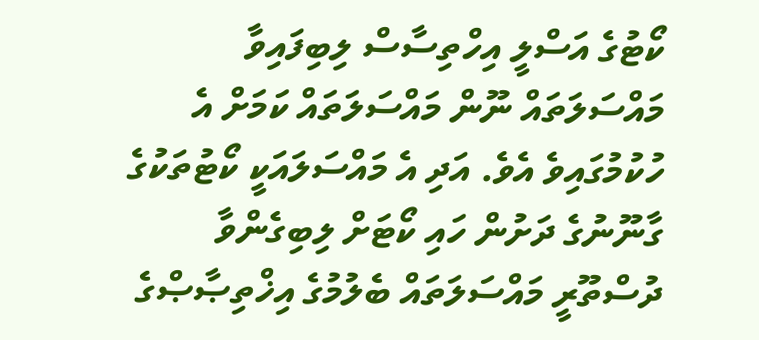ކޯޓުގެ އަސްލީ އިހްތިސާސް ލިބިފައިވާ މައްސަލަތައް ނޫން މައްސަލަތައް ކަމަށް އެ ހުކުމުގައިވެ އެވެ. އަދި އެ މައްސަލައަކީ ކޯޓުތަކުގެ ގާނޫނުގެ ދަށުން ހައި ކޯޓަށް ލިބިގެންވާ ދުސްތޫރީ މައްސަލަތައް ބެލުމުގެ އިޚްތިޞާޞްގެ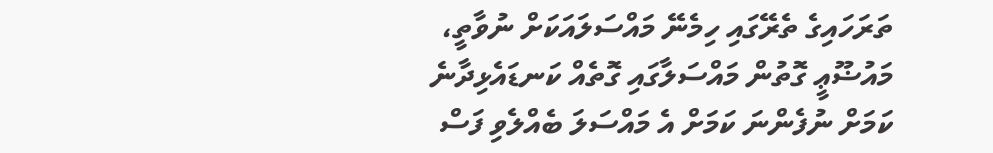ތަރަހައިގެ ތެރޭގައި ހިމެނޭ މައްސަލައަކަށް ނުވާތީ، މައުޟޫޢީ ގޮތުން މައްސަލާގައި ގޮތެއް ކަނޑައެޅިދާނެ ކަމަށް ނުފެންނަ ކަމަށް އެ މައްސަލަ ބެއްލެވި ފަސް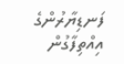ފަނޑިޔާރުންގެ އިއްތިފާގުން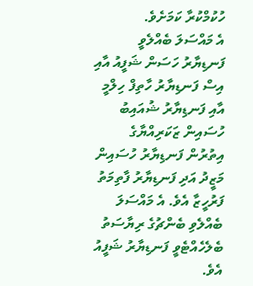ހުކުމްކުރާ ކަމަށެވެ.
އެ މައްސަލަ ބެއްލެވީ ފަނޑިޔާރު ހަސަން ޝަފީއު އާއި އިސް ފަނޑިޔާރު ހާތިފް ހިލްމީ އާއި ފަނޑިޔާރު ޝުއައިބު ހުސައިން ޒަކަރިއްޔާގެ އިތުރުން ފަނޑިޔާރު ހުސައިން މަޒީދު އަދި ފަނޑިޔާރު ފާތިމަތު ފަރުހީޒާ އެވެ. އެ މައްސަލަ ބެއްލެވި ބެންޗުގެ ރިޔާސަތު ބެލެހެއްޓެވީ ފަނޑިޔާރު ޝަފީއު އެވެ.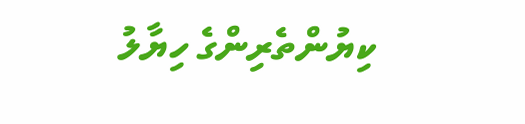ކިޔުންތެރިންގެ ހިޔާލު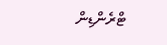ޓްރެންޑިން